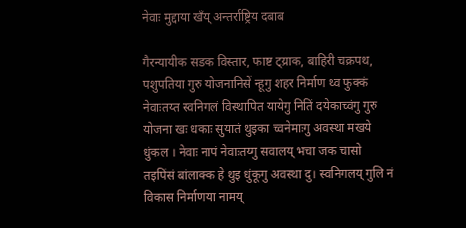नेवाः मुद्दाया खँय् अन्तर्राष्ट्रिय दबाब

गैरन्यायीक सडक विस्तार, फाष्ट ट्य्राक, बाहिरी चक्रपथ, पशुपतिया गुरु योजनानिसें न्हूगु शहर निर्माण थ्व फुक्कं नेवाःतय्त स्वनिगलं विस्थापित यायेगु नितिं दयेकाच्वंगु गुरु योजना खः धकाः सुयातं थुइका च्वनेमाःगु अवस्था मखये धुंकल । नेवाः नापं नेवाःतय्गु सवालय् भचा जक चासो तइपिंसं बांलाक्क हे थुइ धुंकूगु अवस्था दु। स्वनिगलय् गुलि नं विकास निर्माणया नामय्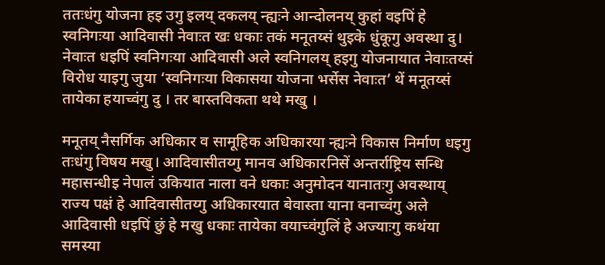ततःधंगु योजना हइ उगु इलय् दकलय् न्ह्यःने आन्दोलनय् कुहां वइपिं हे स्वनिगःया आदिवासी नेवाःत खः धकाः तकं मनूतय्सं थुइके धुंकूगु अवस्था दु। नेवाःत धइपिं स्वनिगःया आदिवासी अले स्वनिगलय् हइगु योजनायात नेवाःतय्सं विरोध याइगु जुया ‘स्वनिगःया विकासया योजना भर्सेस नेवाःत’ थें मनूतय्सं तायेका हयाच्वंगु दु । तर बास्तविकता थथे मखु ।

मनूतय् नैसर्गिक अधिकार व सामूहिक अधिकारया न्ह्यःने विकास निर्माण धइगु तःधंगु विषय मखु। आदिवासीतय्गु मानव अधिकारनिसें अन्तर्राष्ट्रिय सन्धि महासन्धीइ नेपालं उकियात नाला वने धकाः अनुमोदन यानातःगु अवस्थाय् राज्य पक्षं हे आदिवासीतय्गु अधिकारयात बेवास्ता याना वनाच्वंगु अले आदिवासी धइपिं छुं हे मखु धकाः तायेका वयाच्वंगुलिं हे अज्याःगु कथंया समस्या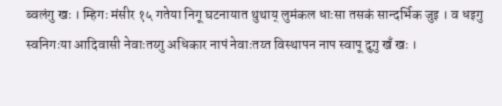ब्वलंगु खः । म्हिगः मंसीर १५ गतेया निगू घटनायात थुथाय् लुमंकल धाःसा तसकं सान्दर्भिक जुइ । व धइगु स्वनिगःया आदिवासी नेवाःतय्गु अधिकार नापं नेवाःतय्त विस्थापन नाप स्वापू दुगु खँ खः ।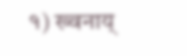१) ख्वनाय्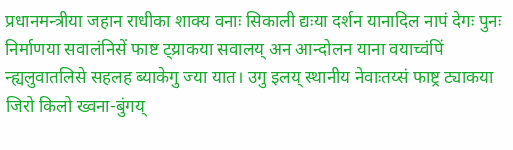प्रधानमन्त्रीया जहान राधीका शाक्य वनाः सिकाली द्यःया दर्शन यानादिल नापं देगः पुनः निर्माणया सवालंनिसें फाष्ट ट्य्राकया सवालय् अन आन्दोलन याना वयाच्वंपिं न्ह्यलुवातलिसे सहलह ब्याकेगु ज्या यात। उगु इलय् स्थानीय नेवाःतय्सं फाष्ट्र ट्याकया जिरो किलो ख्वना-बुंगय्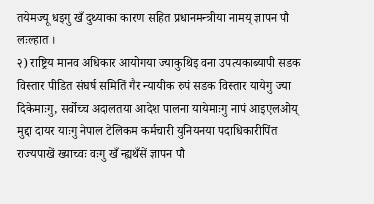तयेमज्यू धइगु खँ दुथ्याका कारण सहित प्रधानमन्त्रीया नामय् ज्ञापन पौ लःल्हात ।
२) राष्ट्रिय मानव अधिकार आयोगया ज्याकुथिइ वना उपत्यकाब्यापी सडक विस्तार पीडित संघर्ष समितिं गैर न्यायीक रुपं सडक विस्तार यायेगु ज्या दिकेमाःगु, सर्वोच्च अदालतया आदेश पालना यायेमाःगु नापं आइएलओय् मुद्दा दायर याःगु नेपाल टेलिकम कर्मचारी युनियनया पदाधिकारीपिंत राज्यपाखें ख्याच्वः वःगु खँ न्ह्यथँसें ज्ञापन पौ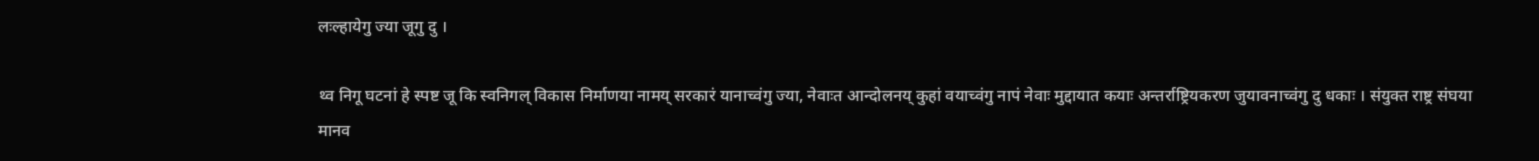लःल्हायेगु ज्या जूगु दु ।

थ्व निगू घटनां हे स्पष्ट जू कि स्वनिगल् विकास निर्माणया नामय् सरकारं यानाच्वंगु ज्या, नेवाःत आन्दोलनय् कुहां वयाच्वंगु नापं नेवाः मुद्दायात कयाः अन्तर्राष्ट्रियकरण जुयावनाच्वंगु दु धकाः । संयुक्त राष्ट्र संघया मानव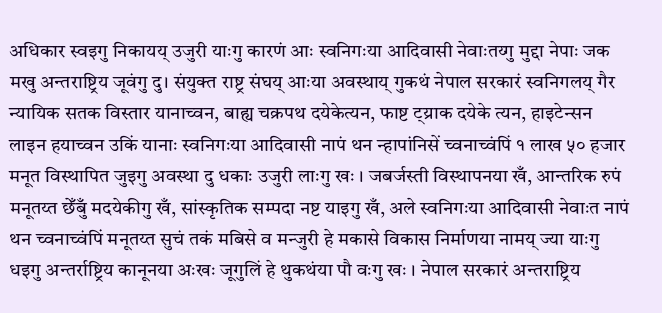अधिकार स्वइगु निकायय् उजुरी याःगु कारणं आः स्वनिगःया आदिवासी नेवाःतय्गु मुद्दा नेपाः जक मखु अन्तराष्ट्रिय जूवंगु दु। संयुक्त राष्ट्र संघय् आःया अवस्थाय् गुकथं नेपाल सरकारं स्वनिगलय् गैर न्यायिक सतक विस्तार यानाच्वन, बाह्य चक्रपथ दयेकेत्यन, फाष्ट ट्य्राक दयेके त्यन, हाइटेन्सन लाइन हयाच्वन उकिं यानाः स्वनिगःया आदिवासी नापं थन न्हापांनिसें च्वनाच्वंपिं १ लाख ५० हजार मनूत विस्थापित जुइगु अवस्था दु धकाः उजुरी लाःगु खः । जबर्जस्ती विस्थापनया खँ, आन्तरिक रुपं मनूतय्त छेँबुँ मदयेकीगु खँ, सांस्कृतिक सम्पदा नष्ट याइगु खँ, अले स्वनिगःया आदिवासी नेवाःत नापं थन च्वनाच्वंपिं मनूतय्त सुचं तकं मबिसे व मन्जुरी हे मकासे विकास निर्माणया नामय् ज्या याःगु धइगु अन्तर्राष्ट्रिय कानूनया अःखः जूगुलिं हे थुकथंया पौ वःगु खः । नेपाल सरकारं अन्तराष्ट्रिय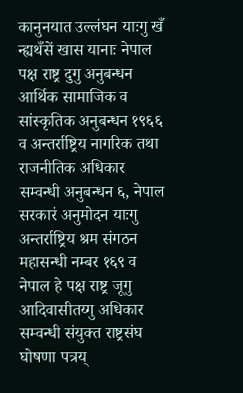कानुनयात उल्लंघन याःगु खँ न्ह्यथँसें खास यानाः नेपाल पक्ष राष्ट्र दुगु अनुबन्धन आर्थिक सामाजिक व सांस्कृतिक अनुबन्धन १९६६ व अन्तर्राष्ट्रिय नागरिक तथा राजनीतिक अधिकार सम्वन्धी अनुबन्धन ६, नेपाल सरकारं अनुमोदन याःगु अन्तर्राष्ट्रिय श्रम संगठन महासन्धी नम्बर १६९ व नेपाल हे पक्ष राष्ट्र जूगु आदिवासीतय्गु अधिकार सम्वन्धी संयुक्त राष्ट्रसंघ घोषणा पत्रय्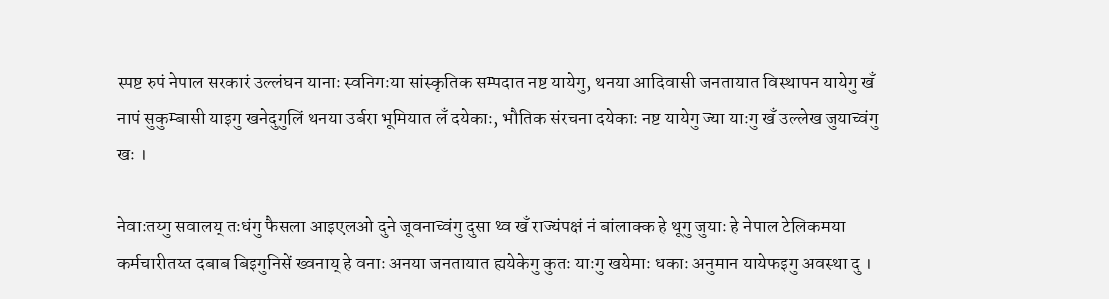स्पष्ट रुपं नेपाल सरकारं उल्लंघन यानाः स्वनिगःया सांस्कृतिक सम्पदात नष्ट यायेगु, थनया आदिवासी जनतायात विस्थापन यायेगु खँ नापं सुकुम्बासी याइगु खनेदुगुलिं थनया उर्बरा भूमियात लँ दयेकाः, भौतिक संरचना दयेकाः नष्ट यायेगु ज्या याःगु खँ उल्लेख जुयाच्वंगु खः ।

नेवाःतय्गु सवालय् तःधंगु फैसला आइएलओ दुने जूवनाच्वंगु दुसा थ्व खँ राज्यंपक्षं नं बांलाक्क हे थूगु जुयाः हे नेपाल टेलिकमया कर्मचारीतय्त दबाब बिइगुनिसें ख्वनाय् हे वनाः अनया जनतायात ह्ययेकेगु कुतः याःगु खयेमाः धकाः अनुमान यायेफइगु अवस्था दु ।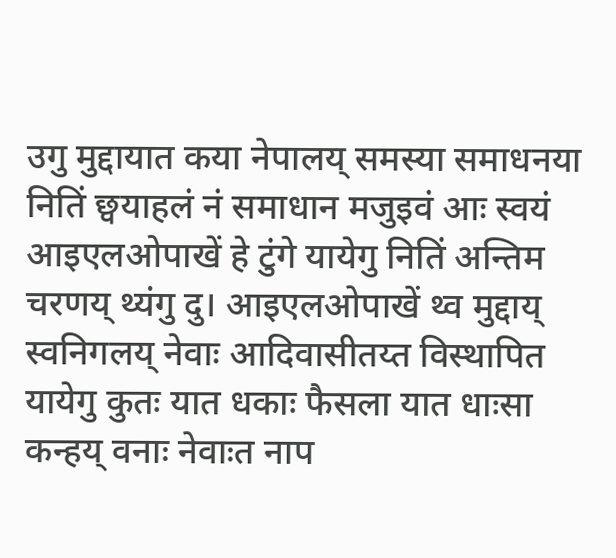उगु मुद्दायात कया नेपालय् समस्या समाधनया नितिं छ्वयाहलं नं समाधान मजुइवं आः स्वयं आइएलओपाखें हे टुंगे यायेगु नितिं अन्तिम चरणय् थ्यंगु दु। आइएलओपाखें थ्व मुद्दाय् स्वनिगलय् नेवाः आदिवासीतय्त विस्थापित यायेगु कुतः यात धकाः फैसला यात धाःसा कन्हय् वनाः नेवाःत नाप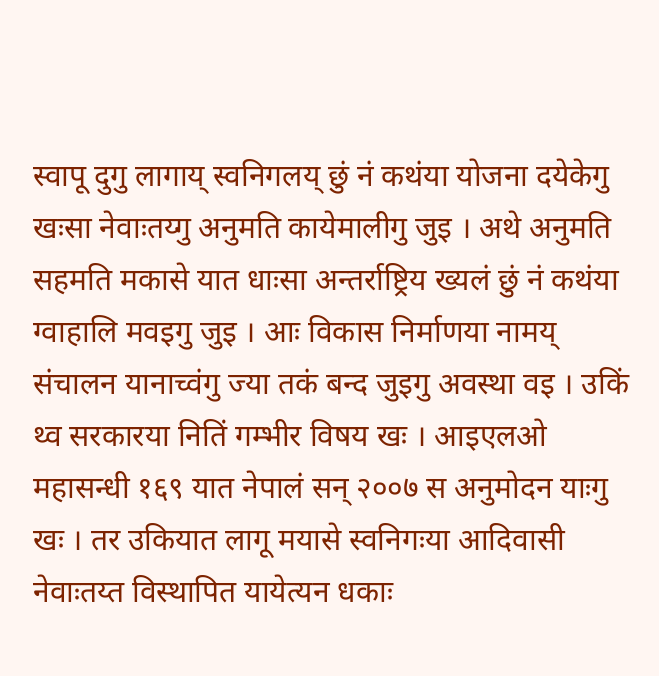स्वापू दुगु लागाय् स्वनिगलय् छुं नं कथंया योजना दयेकेगु खःसा नेवाःतय्गु अनुमति कायेमालीगु जुइ । अथे अनुमति सहमति मकासे यात धाःसा अन्तर्राष्ट्रिय ख्यलं छुं नं कथंया ग्वाहालि मवइगु जुइ । आः विकास निर्माणया नामय् संचालन यानाच्वंगु ज्या तकं बन्द जुइगु अवस्था वइ । उकिं थ्व सरकारया नितिं गम्भीर विषय खः । आइएलओ महासन्धी १६९ यात नेपालं सन् २००७ स अनुमोदन याःगु खः । तर उकियात लागू मयासे स्वनिगःया आदिवासी नेवाःतय्त विस्थापित यायेत्यन धकाः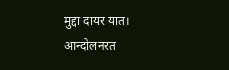मुद्दा दायर यात। आन्दोलनरत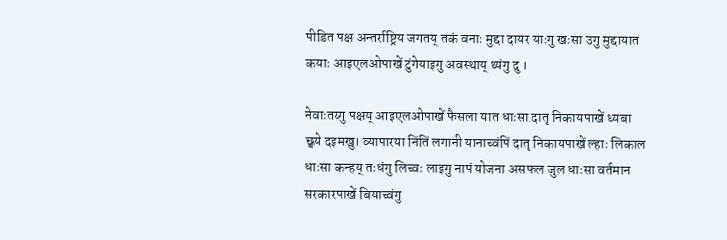पीडित पक्ष अन्तर्राष्ट्रिय जगतय् तकं वनाः मुद्दा दायर याःगु खःसा उगु मुद्दायात कयाः आइएलओपाखें टुंगेयाइगु अवस्थाय् थ्यंगु दु ।

नेवाःतय्गु पक्षय् आइएलओपाखें फैसला यात धाःसा दातृ निकायपाखें ध्यबा छ्वये दइमखु। व्यापारया निंतिं लगानी यानाच्वंपिं दातृ निकायपाखें ल्हाः लिकाल धाःसा कन्हय् तःधंगु लिच्वः लाइगु नापं योजना असफल जुल धाःसा वर्तमान सरकारपाखें बियाच्वंगु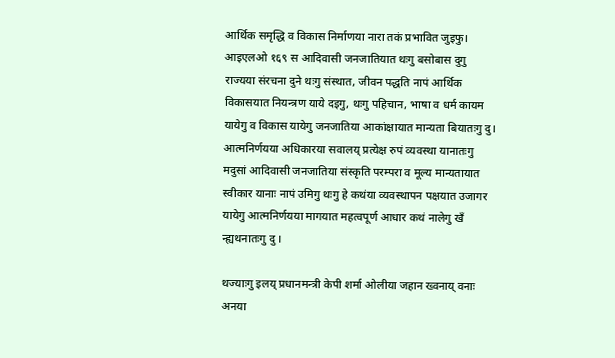आर्थिक समृद्धि व विकास निर्माणया नारा तकं प्रभावित जुइफु। आइएलओ १६९ स आदिवासी जनजातियात थःगु बसोबास दुगु राज्यया संरचना दुने थःगु संस्थात, जीवन पद्धति नापं आर्थिक विकासयात नियन्त्रण याये दइगु, थःगु पहिचान, भाषा व धर्म कायम यायेगु व विकास यायेगु जनजातिया आकांक्षायात मान्यता बियातःगु दु। आत्मनिर्णयया अधिकारया सवालय् प्रत्येक्ष रुपं व्यवस्था यानातःगु मदुसां आदिवासी जनजातिया संस्कृति परम्परा व मूल्य मान्यतायात स्वीकार यानाः नापं उमिगु थःगु हे कथंया व्यवस्थापन पक्षयात उजागर यायेगु आत्मनिर्णयया मागयात महत्वपूर्ण आधार कथं नालेगु खँ न्ह्यथनातःगु दु ।

थज्याःगु इलय् प्रधानमन्त्री केपी शर्मा ओलीया जहान ख्वनाय् वनाः अनया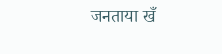जनताया खँ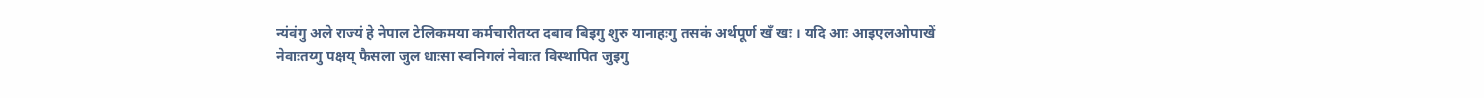न्यंवंगु अले राज्यं हे नेपाल टेलिकमया कर्मचारीतय्त दबाव बिइगु शुरु यानाहःगु तसकं अर्थपूर्ण खँ खः । यदि आः आइएलओपाखें नेवाःतय्गु पक्षय् फैसला जुल धाःसा स्वनिगलं नेवाःत विस्थापित जुइगु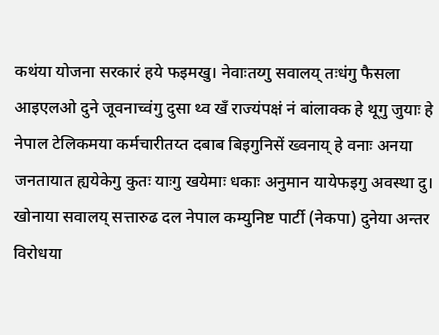कथंया योजना सरकारं हये फइमखु। नेवाःतय्गु सवालय् तःधंगु फैसला आइएलओ दुने जूवनाच्वंगु दुसा थ्व खँ राज्यंपक्षं नं बांलाक्क हे थूगु जुयाः हे नेपाल टेलिकमया कर्मचारीतय्त दबाब बिइगुनिसें ख्वनाय् हे वनाः अनया जनतायात ह्ययेकेगु कुतः याःगु खयेमाः धकाः अनुमान यायेफइगु अवस्था दु। खोनाया सवालय् सत्तारुढ दल नेपाल कम्युनिष्ट पार्टी (नेकपा) दुनेया अन्तर विरोधया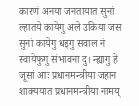कारणं अनया जनतायात सुनां ल्हातये कायेगु अले उकिया जस सुनां कायेगु धइगु सवाल नं स्वायेफुगु संभावना दु। न्ह्यागु हे जूसां आः प्रधानमन्त्रीया जहान शाक्ययात प्रधानमन्त्रीया नामय्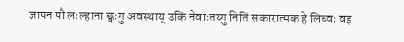ज्ञापन पौ लःल्हाना छ्वःगु अवस्थाय् उकिं नेवाःतय्गु नितिं सकारात्मक हे लिच्वः वइ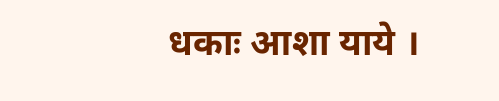धकाः आशा याये ।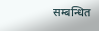सम्बन्धित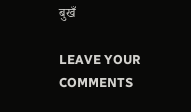बुखँ

LEAVE YOUR COMMENTS